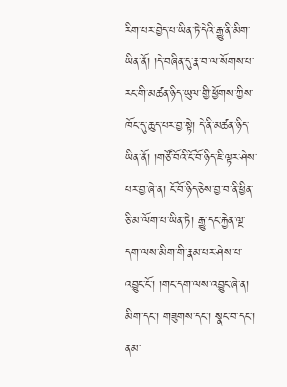རིག་པར་བྱེད་པ་ཡིན་ཏེ་དེའི་རྒྱུ་ནི་མིག་ཡིན་ནོ། །དེ་བཞིན་དུ་རྣ་བ་ལ་སོགས་པ་རང་གི་མཚན་ཉིད་ཡུལ་གྱི་ཕྱོགས་ཀྱིས་ཁོང་དུ་ཆུད་པར་བྱ་སྟེ། དེ་ནི་མཚན་ཉིད་ཡིན་ནོ། །གཙོ་བོའི་ངོ་བོ་ཉིད་ཇི་ལྟར་ཤེས་པར་བྱ་ཞེ་ན། ངོ་བོ་ཉིད་ཅེས་བྱ་བ་ནི་ཕྱིན་ཅི་མ་ལོག་པ་ཡིན་ཏེ། རྒྱུ་དང་རྐྱེན་ལྔ་དག་ལས་མིག་གི་རྣམ་པར་ཤེས་པ་འབྱུང་ངོ་། །གང་དག་ལས་འབྱུང་ཞེ་ན། མིག་དང་། གཟུགས་དང་། སྣང་བ་དང་། ནམ་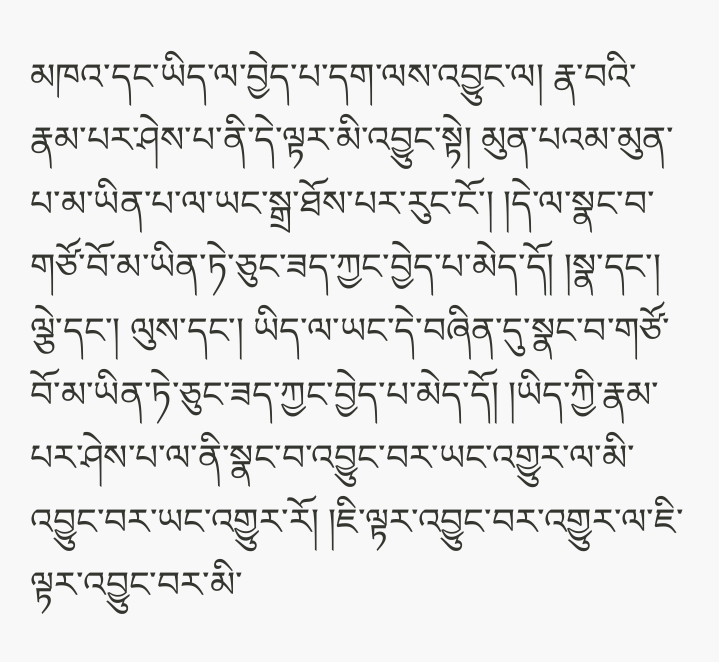མཁའ་དང་ཡིད་ལ་བྱེད་པ་དག་ལས་འབྱུང་ལ། རྣ་བའི་རྣམ་པར་ཤེས་པ་ནི་དེ་ལྟར་མི་འབྱུང་སྟེ། མུན་པའམ་མུན་པ་མ་ཡིན་པ་ལ་ཡང་སྒྲ་ཐོས་པར་རུང་ངོ་། །དེ་ལ་སྣང་བ་གཙོ་བོ་མ་ཡིན་ཏེ་ཅུང་ཟད་ཀྱང་བྱེད་པ་མེད་དོ། །སྣ་དང་། ལྕེ་དང་། ལུས་དང་། ཡིད་ལ་ཡང་དེ་བཞིན་དུ་སྣང་བ་གཙོ་བོ་མ་ཡིན་ཏེ་ཅུང་ཟད་ཀྱང་བྱེད་པ་མེད་དོ། །ཡིད་ཀྱི་རྣམ་པར་ཤེས་པ་ལ་ནི་སྣང་བ་འབྱུང་བར་ཡང་འགྱུར་ལ་མི་འབྱུང་བར་ཡང་འགྱུར་རོ། །ཇི་ལྟར་འབྱུང་བར་འགྱུར་ལ་ཇི་ལྟར་འབྱུང་བར་མི་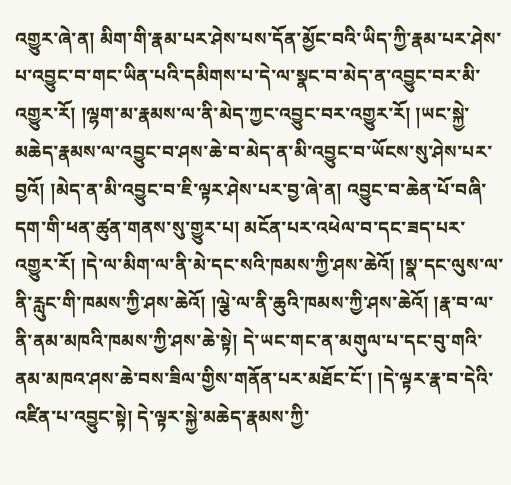འགྱུར་ཞེ་ན། མིག་གི་རྣམ་པར་ཤེས་པས་དོན་མྱོང་བའི་ཡིད་ཀྱི་རྣམ་པར་ཤེས་པ་འབྱུང་བ་གང་ཡིན་པའི་དམིགས་པ་དེ་ལ་སྣང་བ་མེད་ན་འབྱུང་བར་མི་འགྱུར་རོ། །ལྷག་མ་རྣམས་ལ་ནི་མེད་ཀྱང་འབྱུང་བར་འགྱུར་རོ། །ཡང་སྐྱེ་མཆེད་རྣམས་ལ་འབྱུང་བ་ཤས་ཆེ་བ་མེད་ན་མི་འབྱུང་བ་ཡོངས་སུ་ཤེས་པར་བྱའོ། །མེད་ན་མི་འབྱུང་བ་ཇི་ལྟར་ཤེས་པར་བྱ་ཞེ་ན། འབྱུང་བ་ཆེན་པོ་བཞི་དག་གི་ཕན་ཚུན་གནས་སུ་གྱུར་པ། མངོན་པར་འཕེལ་བ་དང་ཟད་པར་འགྱུར་རོ། །དེ་ལ་མིག་ལ་ནི་མེ་དང་སའི་ཁམས་ཀྱི་ཤས་ཆེའོ། །སྣ་དང་ལུས་ལ་ནི་རླུང་གི་ཁམས་ཀྱི་ཤས་ཆེའོ། །ལྕེ་ལ་ནི་ཆུའི་ཁམས་ཀྱི་ཤས་ཆེའོ། །རྣ་བ་ལ་ནི་ནམ་མཁའི་ཁམས་ཀྱི་ཤས་ཆེ་སྟེ། དེ་ཡང་གང་ན་མགུལ་པ་དང་བུ་གའི་ནམ་མཁའ་ཤས་ཆེ་བས་ཟིལ་གྱིས་གནོན་པར་མཐོང་ངོ་། །དེ་ལྟར་རྣ་བ་དེའི་འཛིན་པ་འབྱུང་སྟེ། དེ་ལྟར་སྐྱེ་མཆེད་རྣམས་ཀྱི་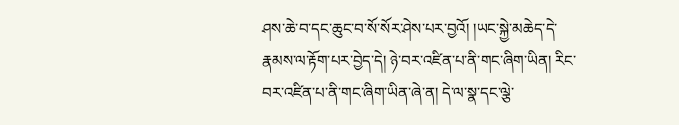ཤས་ཆེ་བ་དང་ཆུང་བ་སོ་སོར་ཤེས་པར་བྱའོ། །ཡང་སྐྱེ་མཆེད་དེ་རྣམས་ལ་རྟོག་པར་བྱེད་དེ། ཉེ་བར་འཛིན་པ་ནི་གང་ཞིག་ཡིན། རིང་བར་འཛིན་པ་ནི་གང་ཞིག་ཡིན་ཞེ་ན། དེ་ལ་སྣ་དང་ལྕེ་